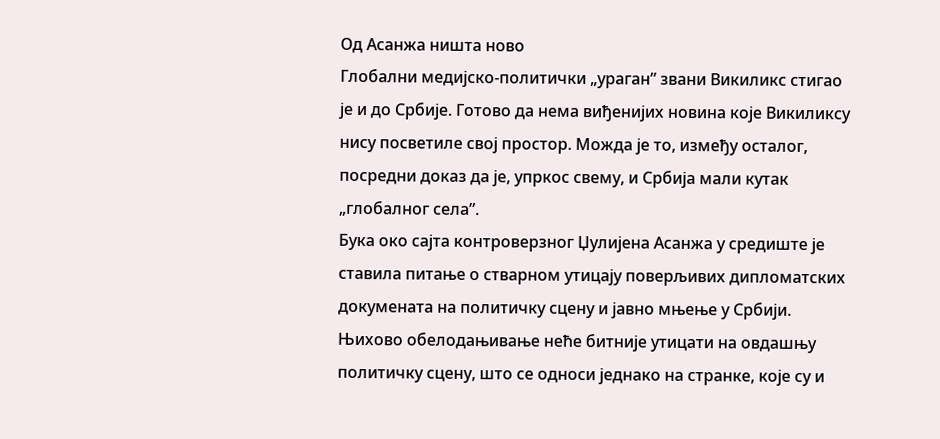Од Асанжа ништа ново
Глобални медијско-политички „ураган” звани Викиликс стигао је и до Србије. Готово да нема виђенијих новина које Викиликсу нису посветиле свој простор. Можда је то, између осталог, посредни доказ да је, упркос свему, и Србија мали кутак „глобалног села”.
Бука око сајта контроверзног Џулијена Асанжа у средиште је ставила питање о стварном утицају поверљивих дипломатских докумената на политичку сцену и јавно мњење у Србији. Њихово обелодањивање неће битније утицати на овдашњу политичку сцену, што се односи једнако на странке, које су и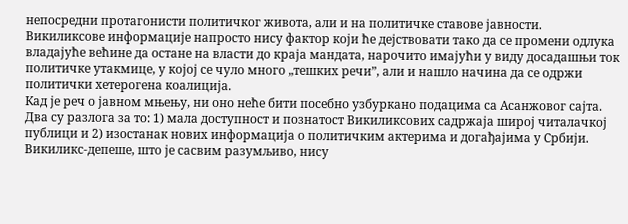непосредни протагонисти политичког живота, али и на политичке ставове јавности. Викиликсове информације напросто нису фактор који ће дејствовати тако да се промени одлука владајуће већине да остане на власти до краја мандата, нарочито имајући у виду досадашњи ток политичке утакмице, у којој се чуло много „тешких речи”, али и нашло начина да се одржи политички хетерогена коалиција.
Кад је реч о јавном мњењу, ни оно неће бити посебно узбуркано подацима са Асанжовог сајта. Два су разлога за то: 1) мала доступност и познатост Викиликсових садржаја широј читалачкој публици и 2) изостанак нових информација о политичким актерима и догађајима у Србији.
Викиликс-депеше, што је сасвим разумљиво, нису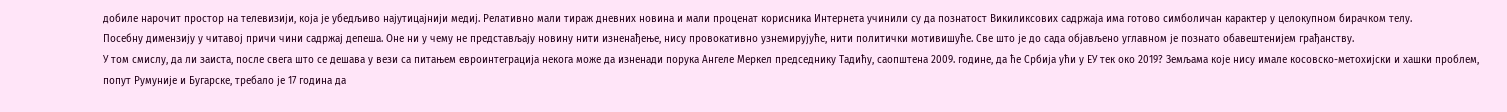добиле нарочит простор на телевизији, која је убедљиво најутицајнији медиј. Релативно мали тираж дневних новина и мали проценат корисника Интернета учинили су да познатост Викиликсових садржаја има готово симболичан карактер у целокупном бирачком телу.
Посебну димензију у читавој причи чини садржај депеша. Оне ни у чему не представљају новину нити изненађење, нису провокативно узнемирујуће, нити политички мотивишуће. Све што је до сада објављено углавном је познато обавештенијем грађанству.
У том смислу, да ли заиста, после свега што се дешава у вези са питањем евроинтеграција некога може да изненади порука Ангеле Меркел председнику Тадићу, саопштена 2009. године, да ће Србија ући у ЕУ тек око 2019? Земљама које нису имале косовско-метохијски и хашки проблем, попут Румуније и Бугарске, требало је 17 година да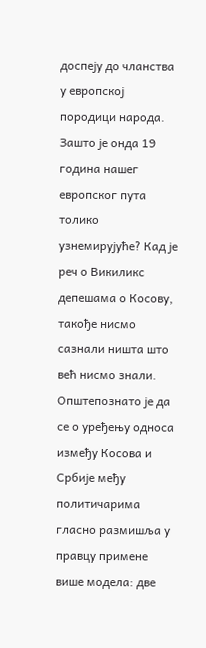доспеју до чланства у европској породици народа. Зашто је онда 19 година нашег европског пута толико узнемирујуће? Кад је реч о Викиликс депешама о Косову, такође нисмо сазнали ништа што већ нисмо знали. Општепознато је да се о уређењу односа између Косова и Србије међу политичарима гласно размишља у правцу примене више модела: две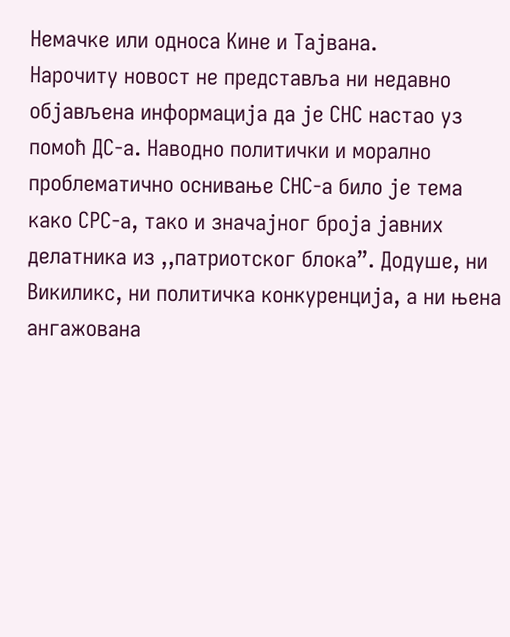Немачке или односа Кине и Тајвана.
Нарочиту новост не представља ни недавно објављена информација да је СНС настао уз помоћ ДС-а. Наводно политички и морално проблематично оснивање СНС-а било је тема како СРС-а, тако и значајног броја јавних делатника из ,,патриотског блока”. Додуше, ни Викиликс, ни политичка конкуренција, а ни њена ангажована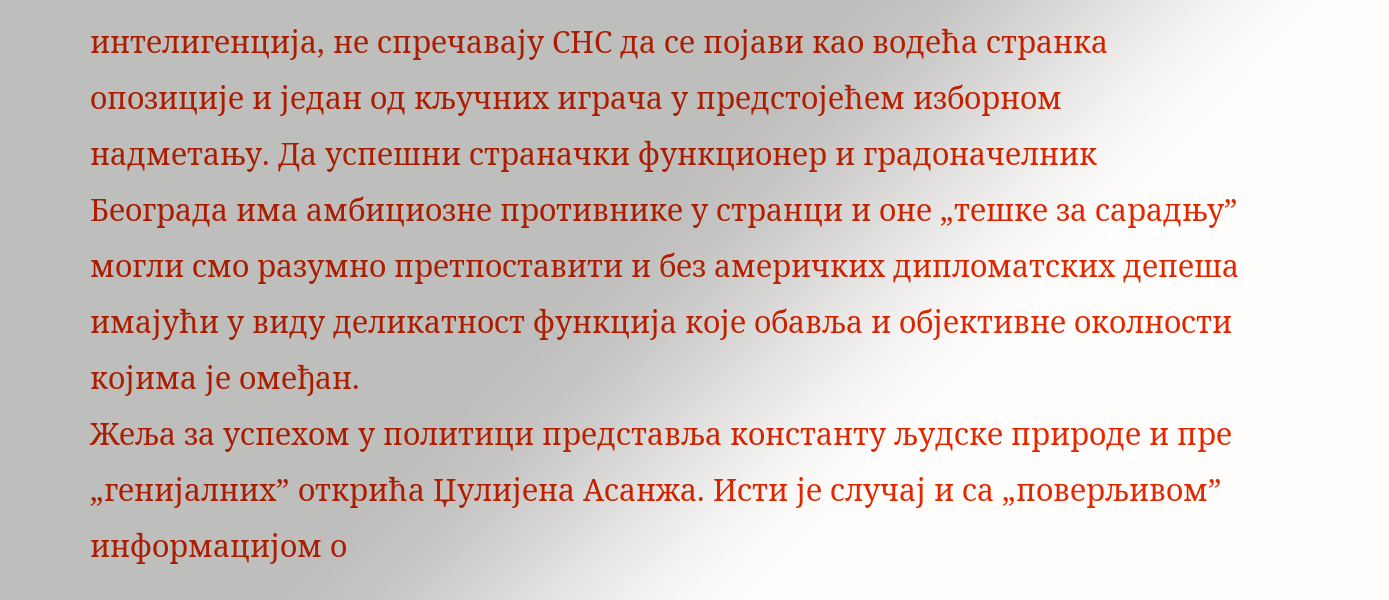интелигенција, не спречавају СНС да се појави као водећа странка опозиције и један од кључних играча у предстојећем изборном надметању. Да успешни страначки функционер и градоначелник Београда има амбициозне противнике у странци и оне „тешке за сарадњу” могли смо разумно претпоставити и без америчких дипломатских депеша имајући у виду деликатност функција које обавља и објективне околности којима је омеђан.
Жеља за успехом у политици представља константу људске природе и пре „генијалних” открића Џулијена Асанжа. Исти је случај и са „поверљивом” информацијом о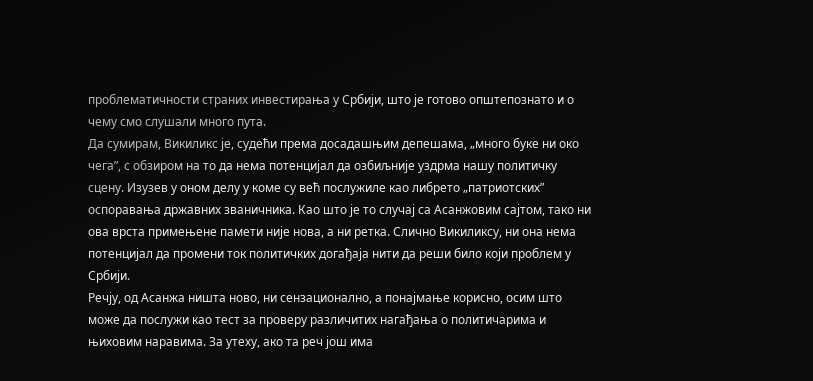проблематичности страних инвестирања у Србији, што је готово општепознато и о чему смо слушали много пута.
Да сумирам, Викиликс је, судећи према досадашњим депешама, „много буке ни око чега”, с обзиром на то да нема потенцијал да озбиљније уздрма нашу политичку сцену. Изузев у оном делу у коме су већ послужиле као либрето „патриотских” оспоравања државних званичника. Као што је то случај са Асанжовим сајтом, тако ни ова врста примењене памети није нова, а ни ретка. Слично Викиликсу, ни она нема потенцијал да промени ток политичких догађаја нити да реши било који проблем у Србији.
Речју, од Асанжа ништа ново, ни сензационално, а понајмање корисно, осим што може да послужи као тест за проверу различитих нагађања о политичарима и њиховим наравима. За утеху, ако та реч још има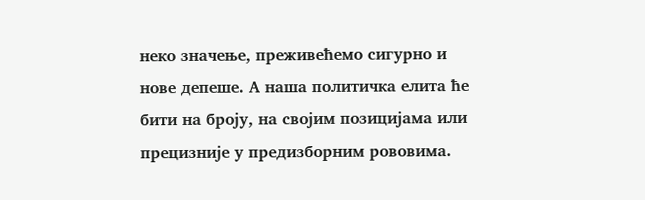неко значење, преживећемо сигурно и нове депеше. А наша политичка елита ће бити на броју, на својим позицијама или прецизније у предизборним рововима.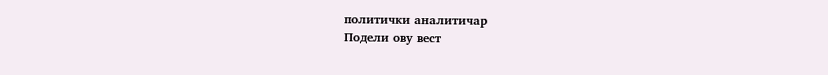политички аналитичар
Подели ову вест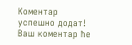Комeнтар успeшно додат!
Ваш комeнтар ћe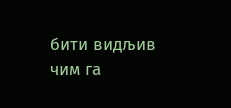бити видљив чим га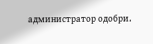администратор одобри.